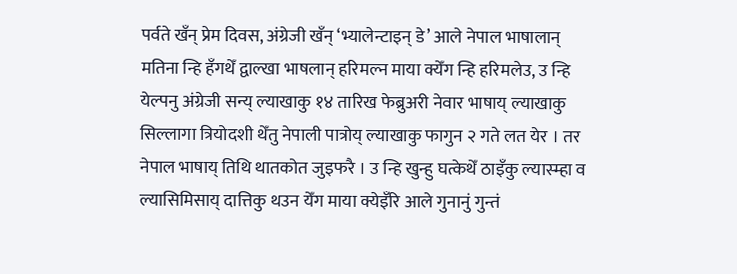पर्वते खँन् प्रेम दिवस, अंग्रेजी खँन् ‘भ्यालेन्टाइन् डे’ आले नेपाल भाषालान् मतिना न्हि हँगथेँ द्वाल्खा भाषलान् हरिमल्न माया क्येँग न्हि हरिमलेउ, उ न्हि येल्पनु अंग्रेजी सन्य् ल्याखाकु १४ तारिख फेब्रुअरी नेवार भाषाय् ल्याखाकु सिल्लागा त्रियोदशी थेँतु नेपाली पात्रोय् ल्याखाकु फागुन २ गते लत येर । तर नेपाल भाषाय् तिथि थातकोत जुइफरै । उ न्हि खुन्हु घत्केथेँ ठाइँकु ल्यास्म्हा व ल्यासिमिसाय् दात्तिकु थउन येँग माया क्येइँरि आले गुनानुं गुन्तं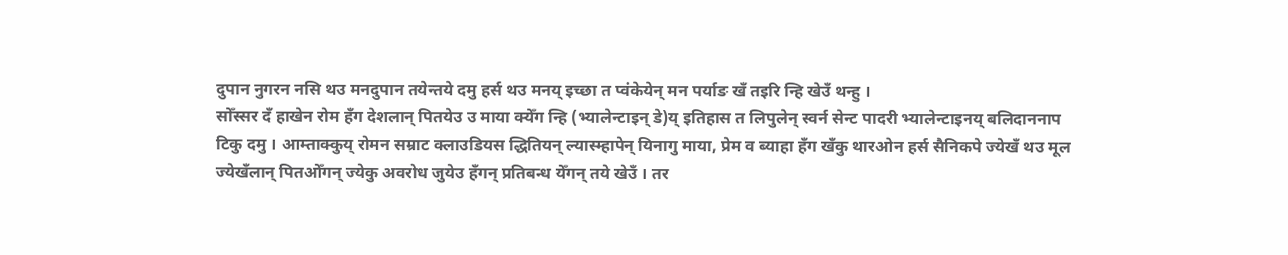दुपान नुगरन नसि थउ मनदुपान तयेन्तये दमु हर्स थउ मनय् इच्छा त प्वंकेयेन् मन पर्याङ खँ तइरि न्हि खेउँ थन्हु ।
सोँस्सर दँ हाखेन रोम हँग देशलान् पितयेउ उ माया क्येँग न्हि (भ्यालेन्टाइन् डे)य् इतिहास त लिपुलेन् स्वर्न सेन्ट पादरी भ्यालेन्टाइनय् बलिदाननाप टिकु दमु । आम्ताक्कुय् रोमन सम्राट क्लाउडियस द्धितियन् ल्यास्म्हापेन् यिनागु माया, प्रेम व ब्याहा हँग खँकु थारओन हर्स सैनिकपे ज्येखँ थउ मूल ज्येखँलान् पितओँगन् ज्येकु अवरोध जुयेउ हँगन् प्रतिबन्ध येँगन् तये खेउँ । तर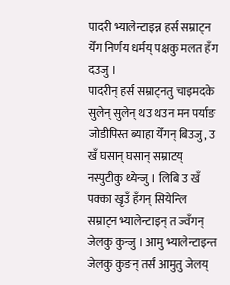पादरी भ्यालेन्टाइन्न हर्स सम्राट्न येँग निर्णय धर्मय् पक्षकु मलत हँग दउजु ।
पादरीन् हर्स सम्राट्नतु चाइमदके सुलेन् सुलेन् थउ थउन मन पर्याङ जोडीपिस्त ब्याहा येँगन् बिउजु, उ खँ घसान् घसान् सम्राटय् नस्पुटीकु थ्येन्जु । लिबि उ खँ पक्का खृउँ हँगन् सियेन्लि सम्राट्न भ्यालेन्टाइन् त ज्वँगन् जेलकु कुन्जु । आमु भ्यालेन्टाइन्त जेलकु कुङन् तर्सं आमुतु जेलय्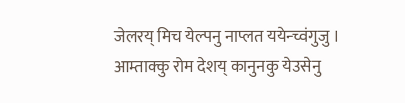जेलरय् मिच येल्पनु नाप्लत ययेन्च्वंगुजु । आम्ताक्कु रोम देशय् कानुनकु येउसेनु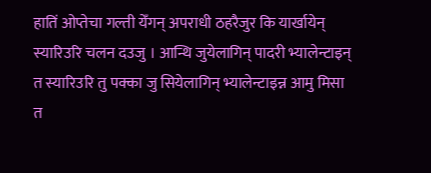हातिं ओप्तेचा गल्ती येँगन् अपराधी ठहरैजुर कि यार्खायेन् स्यारिउरि चलन दउजु । आन्थि जुयेलागिन् पादरी भ्यालेन्टाइन् त स्यारिउरि तु पक्का जु सियेलागिन् भ्यालेन्टाइन्न आमु मिसा त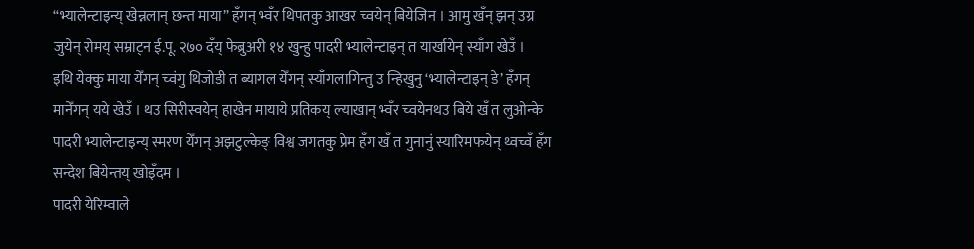“भ्यालेन्टाइन्य् खेन्नलान् छन्त माया” हँगन् भ्वँर थिपतकु आखर च्वयेन् बियेजिन । आमु खँन् झन् उग्र जुयेन् रोमय् सम्राट्न ई.पू. २७० दँय् फेब्रुअरी १४ खुन्हु पादरी भ्यालेन्टाइन् त यार्खायेन् स्याँग खेउँ ।
इथि येक्कु माया येँगन् च्वंगु थिजोडी त ब्यागल येँगन् स्याँगलागिन्तु उ न्हिखुनु ‘भ्यालेन्टाइन् डे’ हँगन् मानेँगन् यये खेउँ । थउ सिरीस्वयेन् हाखेन मायाये प्रतिकय् ल्याखान् भ्वँर च्वयेनथउ बिये खँ त लुओन्के पादरी भ्यालेन्टाइन्य् स्मरण येँगन् अझटुल्केङ् विश्व जगतकु प्रेम हँग खँ त गुनानुं स्यारिमफयेन् थ्वच्वँ हँग सन्देश बियेन्तय् खोइँदम ।
पादरी येरिम्वाले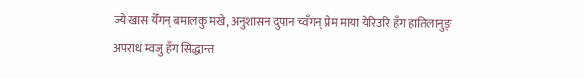ज्ये खास येँगन् बमालकु मखे, अनुशासन दुपान च्वँगन् प्रेम माया येरिउरि हँग हातिलानुङ् अपराध म्वजु हँग सिद्धान्त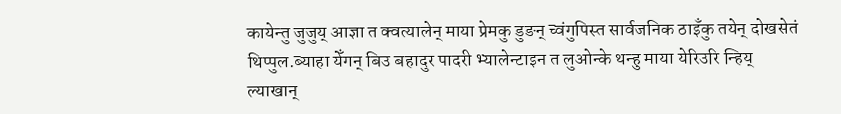कायेन्तु जुजुय् आज्ञा त क्वत्यालेन् माया प्रेमकु डुङन् च्वंगुपिस्त सार्वजनिक ठाइँकु तयेन् दोखसेतं थिप्पुल.ब्याहा येँगन् बिउ बहादुर पादरी भ्यालेन्टाइन त लुओन्के थन्हु माया येरिउरि न्हिय् ल्याखान्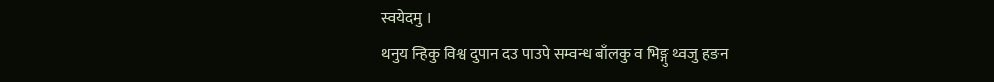स्वयेदमु ।
थनुय न्हिकु विश्व दुपान दउ पाउपे सम्वन्ध बाँलकु व भिङ्गु थ्वजु हङन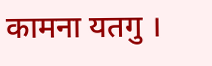कामना यतगु ।